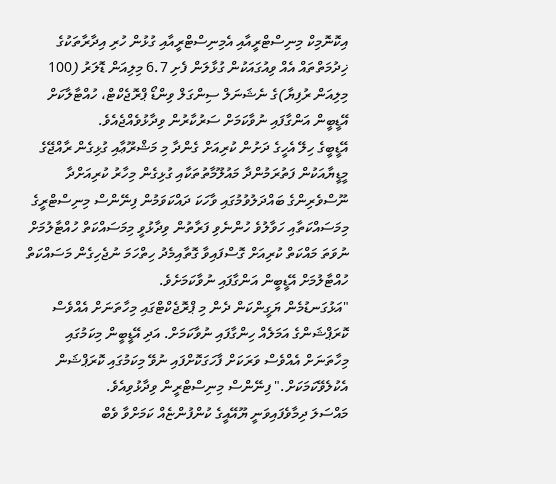އިކޮނޮމިކް މިނިސްޓްރީއާއި އެމިނިސްޓްރީއާއި ގުޅުން ހުރި އިދާރާތަކުގެ ޚިދުމަތްތައް އެއް ވިއުގައަކުން ގުޅާލަން ފެށި 6.7 މިލިއަން ޑޮލަރު (100 މިލިއަން ރުފިޔާ)ގެ ނެޝަނަލް ސިންގަލް ވިންޑޯ ޕްރޮޖެކްޓް، ހުއްޓާލާކަށް އޭޑީބީން އަންގާފައި ނުވާކަމަށް ސަރުކާރުން ވިދާޅުވެއްޖެއެވެ.
އޭޑީބީގެ ހިލޭ އެހީގެ ދަށުން ކުރިއަށް ގެންދާ މި މަޝްރޫޢާއި ގުޅިގެން ރާއްޖޭގެ މީޑީޔާއަކުން ފަތުރަމުންދާ މައުލޫމާތުތަކާއި ގުޅިގެން މިހާރު ކުރިއަށްދާ ނޫސްވެރިންގެ ބައްދަލުވުމުގައި ވާހަކަ ދައްކަވަމުން ފިނޭންސް މިނިސްޓްރީގެ މިމަސައްކަތާއި ހަވާލުވެ ހުންނެވި ފަރާތުން ވިދާޅުވީ މިމަސައްކަތް ހުއްޓާލުމަށް ނުވަތަ މައްކަތް ކުރިއަށް ގޮސްފައިވާ ގޮތާއިމެދު ހިތްހަމަ ނުޖެހިގެން މަސައްކަތް ހުއްޓާލުމަށް އޭޑީބީން އަންގާފައި ނުވާކަމަށެވެ.
"އަޅުގަނޑުމެން ޔަގީންކަން ދެން މި ޕްރޮޖެކްޓްގައި މިހާތަނަށް އެއްވެސް ކޮރަޕްޝަންގެ އަމަލެއް ހިންގާފައި ނުވާކަމަށް. އަދި އޭޑީބީން މިކަމުގައި މިހާތަނަށް އެއްވެސް ވަރަކަށް ފާހަގަކޮށްފައި ނުވޭ މިކަމުގައި ކޮރަޕްޝަން އެކުލެވޭކަމަކަށް." ފިނޭންސް މިނިސްޓްރީން ވިދާޅުވިއެވެ.
މައްސަލަ ދިމާވެފައިވަނީ ޔޫއޭއީގެ ކުންފުންޏެއް ކަމަށްވާ ވެބް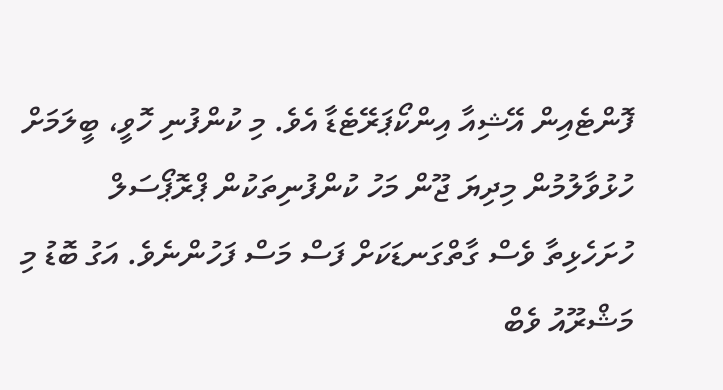ފޮންޓެއިން އޭޝިއާ އިންކޯޕަރޭޓެޑާ އެވެ. މި ކުންފުނި ހޮވީ، ބީލަމަށް ހުޅުވާލުމުން މިދިޔަ ޖޫން މަހު ކުންފުނިތަކުން ޕްރޮޕޯސަލް ހުށަހެޅިތާ ވެސް ގާތްގަނޑަކަށް ފަސް މަސް ފަހުންނެވެ. އަގު ބޮޑު މި މަޝްރޫއު ވެބް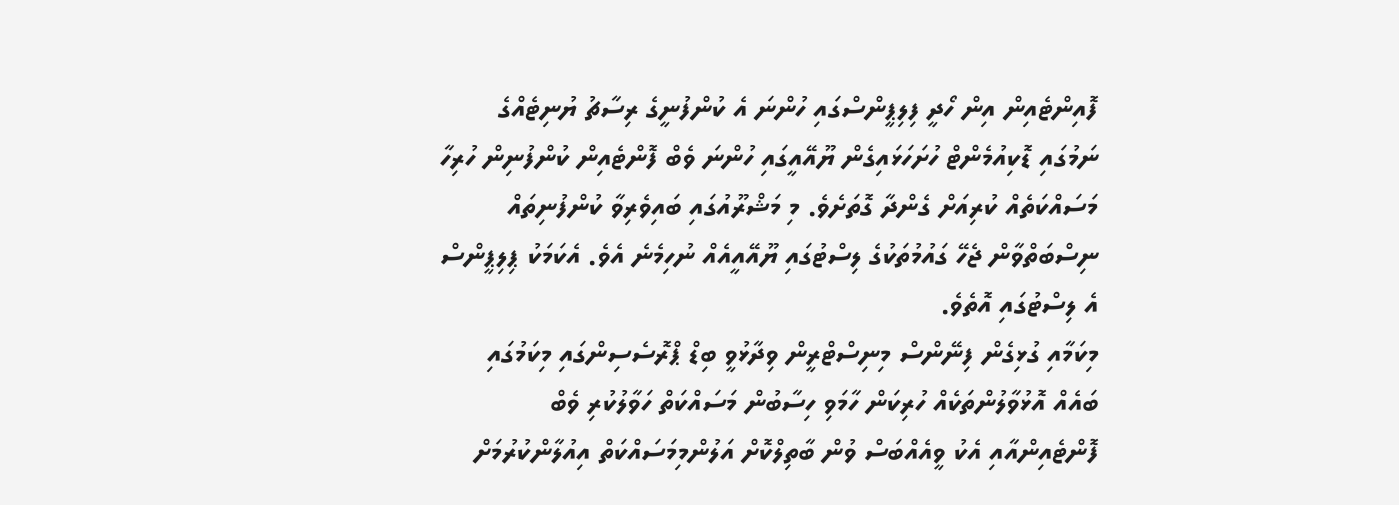ފޮއިންޓެއިން އިން ހޯދީ ފިލިޕީންސްގައި ހުންނަ އެ ކުންފުނީގެ ރިސާޗު ޔުނިޓެއްގެ ނަމުގައި ޑޮކިއުމެންޓް ހުށަހަޅައިގެން ޔޫއޭއީގައި ހުންނަ ވެބް ފޮންޓެއިން ކުންފުނިން ހުރިހާ މަސައްކަތެއް ކުރިއަށް ގެންދާ ގޮތަށެވެ. މި މަޝްރޫއުގައި ބައިވެރިވާ ކުންފުނިތައް ނިސްބަތްވާން ޖެހޭ ގައުމުތަކުގެ ލިސްޓުގައި ޔޫއޭއީއެއް ނުހިމެނެ އެވެ. އެކަމަކު ޕިލިޕީންސް އެ ލިސްޓުގައި އޮތެވެ.
މިކަމާއި ގުޅިގެން ފިނޭންސް މިނިސްޓްރީން ވިދާޅުވީ ބިޑް ޕްރޮސެސިންގައި މިކަމުގައި ބައެއް އޮޅުވާލުންތަކެއް ހުރިކަން ހާމަވި ހިސާބުން މަސައްކަތް ހަވާލުކުރި ވެބް ފޮންޓެއިންއާއި އެކު ވީއެއްބަސް ވުން ބާތިލްކޮށް އަލުންމިމަސައްކަތް އިއުލާންކުރުމަށް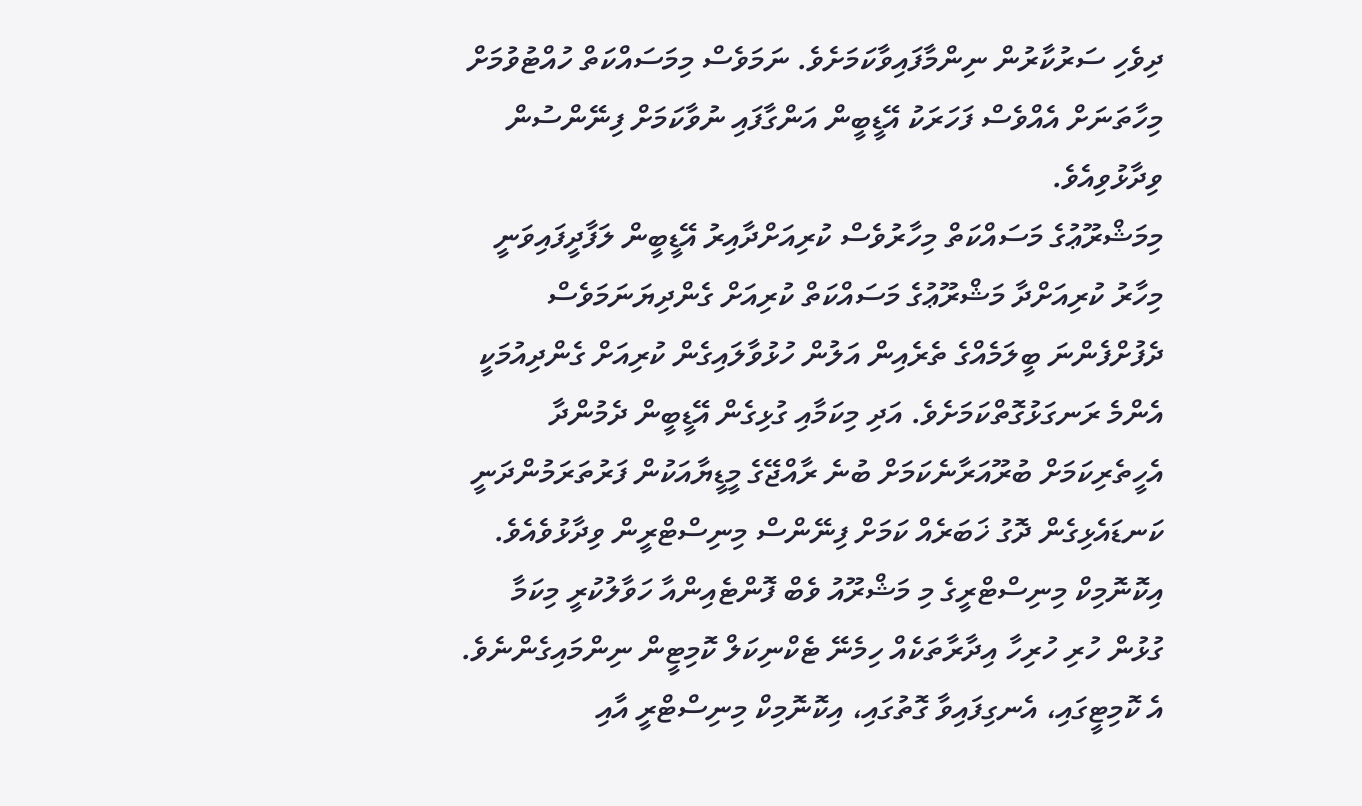ދިވެހި ސަރުކާރުން ނިންމާފައިވާކަމަށެވެ. ނަމަވެސް މިމަސައްކަތް ހުއްޓުވުމަށް މިހާތަނަށް އެއްވެސް ފަހަރަކު އޭޑީބީން އަންގާފައި ނުވާކަމަށް ފިނޭންސުން ވިދާޅުވިއެވެ.
މިމަޝްރޫޢުގެ މަސައްކަތް މިހާރުވެސް ކުރިއަށްދާއިރު އޭޑީބީން ލަފާދީފައިވަނީ މިހާރު ކުރިއަށްދާ މަޝްރޫޢުގެ މަސައްކަތް ކުރިއަށް ގެންދިޔަނަމަވެސް ދެފުށްފެންނަ ބީލަމެއްގެ ތެރެއިން އަލުން ހުޅުވާލައިގެން ކުރިއަށް ގެންދިއުމަކީ އެންމެ ރަނގަޅުގޮތްކަމަށެވެ. އަދި މިކަމާއި ގުޅިގެން އޭޑީބީން ދެމުންދާ އެހީތެރިކަމަށް ބުރޫއަރާނެކަމަށް ބުނެ ރާއްޖޭގެ މީޑީޔާއަކުން ފަރުތަރަމުންދަނީ ކަނޑައެޅިގެން ދޮގު ޚަބަރެއް ކަމަށް ފިނޭންސް މިނިސްޓްރީން ވިދާޅުވެއެވެ.
އިކޮނޮމިކް މިނިސްޓްރީގެ މި މަޝްރޫއު ވެބް ފޮންޓެއިންއާ ހަވާލުކުރީ މިކަމާ ގުޅުން ހުރި ހުރިހާ އިދާރާތަކެއް ހިމެނޭ ޓެކްނިކަލް ކޮމިޓީން ނިންމައިގެންނެވެ. އެ ކޮމިޓީގައި، އެނގިފައިވާ ގޮތުގައި، އިކޮނޮމިކް މިނިސްޓްރީ އާއި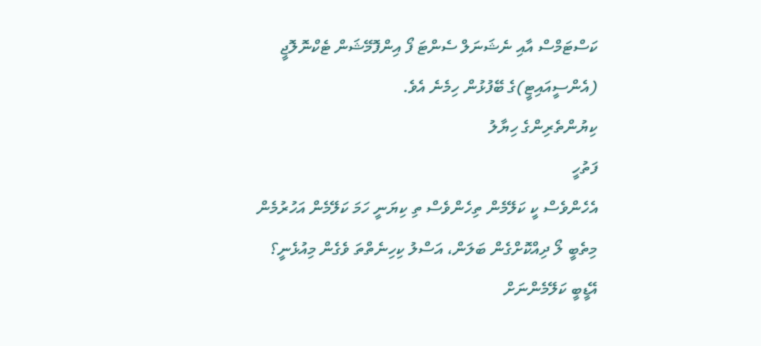ކަސްޓަމްސް އާއި ނެޝަނަލް ސެންޓަ ފޯ އިންފޮމޭޝަން ޓެކްނޮލޮޖީ (އެންސީއައިޓީ)ގެ ބޭފުޅުން ހިމެނެ އެވެ.
ކިޔުންތެރިންގެ ހިޔާލު
ފަތުހީ
އެހެންވެސް ކީ ކަލޭމެން ތިހެންވެސް ތި ކިޔަނީ ހަމަ ކަލޭމެން އަހުރުމެން މިތެބީ ލޯ ދިއްކޮށްގެން ބަލަން، އަސްލު ކިހިނެތްތަ ވެގެން މިއުޅެނީ؟ އޭޑީބީ ކަލޭމެންނަށް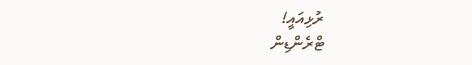ރުޅިއައީ!
ޓްރެންޑިން